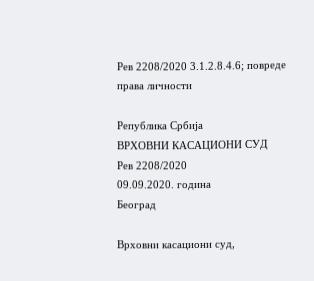Рев 2208/2020 3.1.2.8.4.6; повреде права личности

Република Србија
ВРХОВНИ КАСАЦИОНИ СУД
Рев 2208/2020
09.09.2020. година
Београд

Врховни касациони суд,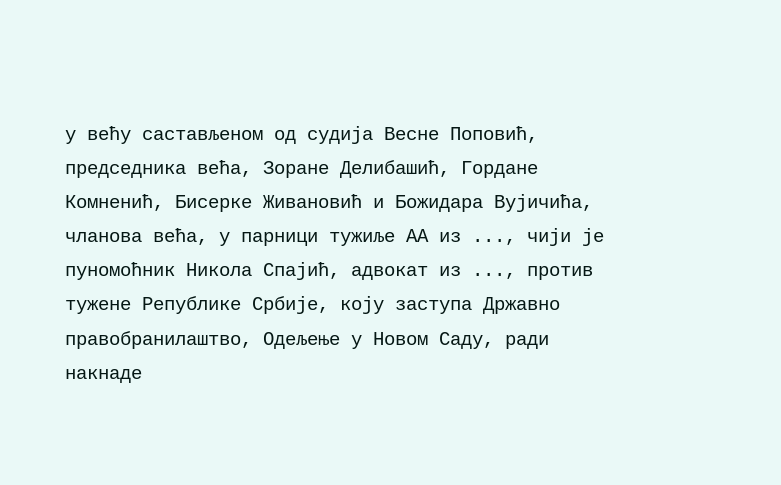у већу састављеном од судија Весне Поповић, председника већа, Зоране Делибашић, Гордане Комненић, Бисерке Живановић и Божидара Вујичића, чланова већа, у парници тужиље АА из ..., чији је пуномоћник Никола Спајић, адвокат из ..., против тужене Републике Србије, коју заступа Државно правобранилаштво, Одељење у Новом Саду, ради накнаде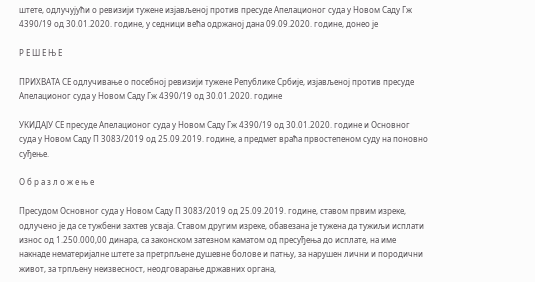штете, одлучујући о ревизији тужене изјављеној против пресуде Апелационог суда у Новом Саду Гж 4390/19 од 30.01.2020. године, у седници већа одржаној дана 09.09.2020. године, донео је

Р Е Ш Е Њ Е

ПРИХВАТА СЕ одлучивање о посебној ревизији тужене Републике Србије, изјављеној против пресуде Апелационог суда у Новом Саду Гж 4390/19 од 30.01.2020. године

УКИДАЈУ СЕ пресуде Апелационог суда у Новом Саду Гж 4390/19 од 30.01.2020. године и Основног суда у Новом Саду П 3083/2019 од 25.09.2019. године, а предмет враћа првостепеном суду на поновно суђење.

О б р а з л о ж е њ е

Пресудом Основног суда у Новом Саду П 3083/2019 од 25.09.2019. године, ставом првим изреке, одлучено је да се тужбени захтев усваја. Ставом другим изреке, обавезана је тужена да тужиљи исплати износ од 1.250.000,00 динара, са законском затезном каматом од пресуђења до исплате, на име накнаде нематеријалне штете за претрпљене душевне болове и патњу, за нарушен лични и породични живот, за трпљену неизвесност, неодговарање државних органа,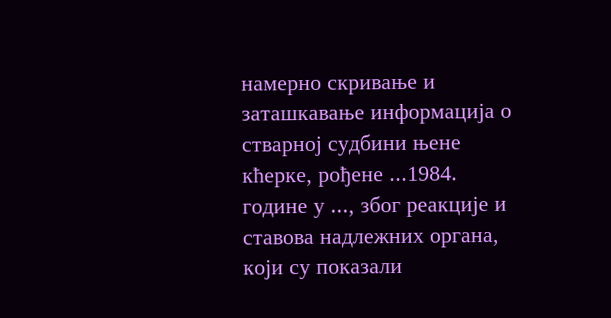намерно скривање и заташкавање информација о стварној судбини њене кћерке, рођене ...1984. године у ..., због реакције и ставова надлежних органа, који су показали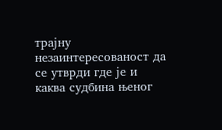трајну незаинтересованост да се утврди где је и каква судбина њеног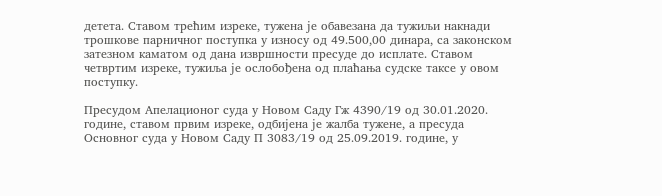детета. Ставом трећим изреке, тужена је обавезана да тужиљи накнади трошкове парничног поступка у износу од 49.500,00 динара, са законском затезном каматом од дана извршности пресуде до исплате. Ставом четвртим изреке, тужиља је ослобођена од плаћања судске таксе у овом поступку.

Пресудом Апелационог суда у Новом Саду Гж 4390/19 од 30.01.2020. године, ставом првим изреке, одбијена је жалба тужене, а пресуда Основног суда у Новом Саду П 3083/19 од 25.09.2019. године, у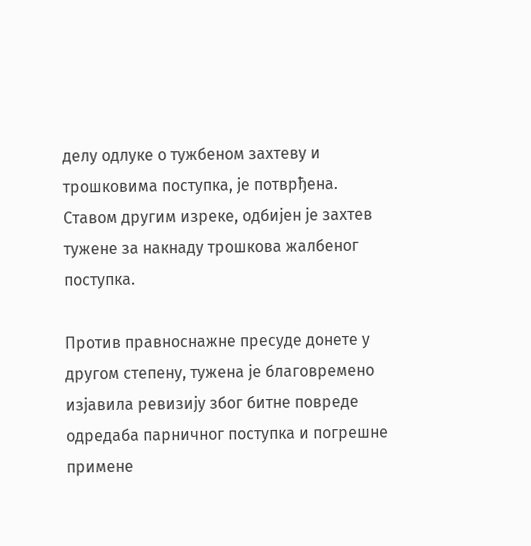делу одлуке о тужбеном захтеву и трошковима поступка, је потврђена. Ставом другим изреке, одбијен је захтев тужене за накнаду трошкова жалбеног поступка.

Против правноснажне пресуде донете у другом степену, тужена је благовремено изјавила ревизију због битне повреде одредаба парничног поступка и погрешне примене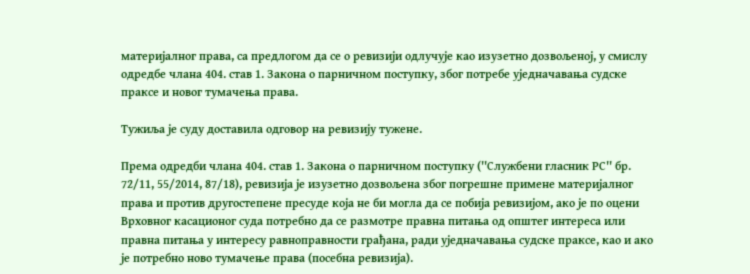материјалног права, са предлогом да се о ревизији одлучује као изузетно дозвољеној, у смислу одредбе члана 404. став 1. Закона о парничном поступку, због потребе уједначавања судске праксе и новог тумачења права.

Тужиља је суду доставила одговор на ревизију тужене.

Према одредби члана 404. став 1. Закона о парничном поступку (''Службени гласник РС'' бр. 72/11, 55/2014, 87/18), ревизија је изузетно дозвољена због погрешне примене материјалног права и против другостепене пресуде која не би могла да се побија ревизијом, ако је по оцени Врховног касационог суда потребно да се размотре правна питања од општег интереса или правна питања у интересу равноправности грађана, ради уједначавања судске праксе, као и ако је потребно ново тумачење права (посебна ревизија).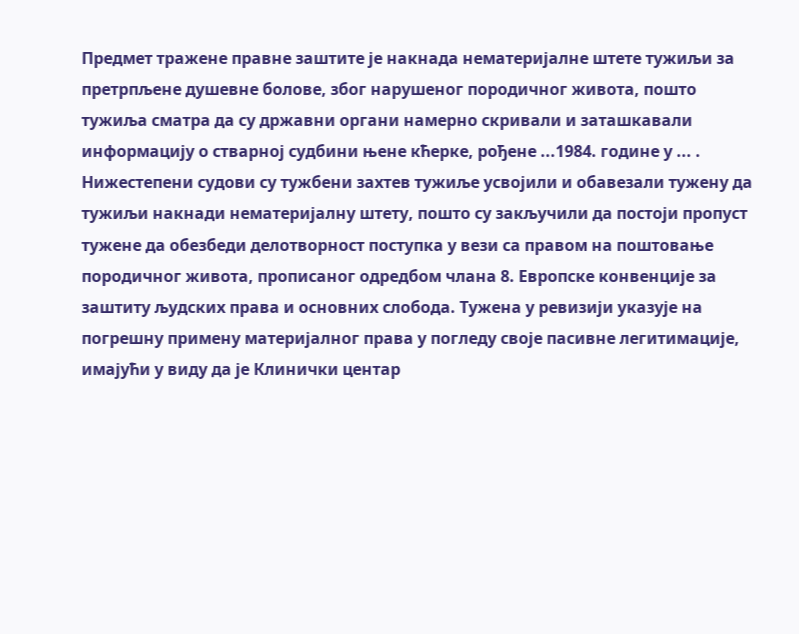Предмет тражене правне заштите је накнада нематеријалне штете тужиљи за претрпљене душевне болове, због нарушеног породичног живота, пошто тужиља сматра да су државни органи намерно скривали и заташкавали информацију о стварној судбини њене кћерке, рођене ...1984. године у ... . Нижестепени судови су тужбени захтев тужиље усвојили и обавезали тужену да тужиљи накнади нематеријалну штету, пошто су закључили да постоји пропуст тужене да обезбеди делотворност поступка у вези са правом на поштовање породичног живота, прописаног одредбом члана 8. Европске конвенције за заштиту људских права и основних слобода. Тужена у ревизији указује на погрешну примену материјалног права у погледу своје пасивне легитимације, имајући у виду да је Клинички центар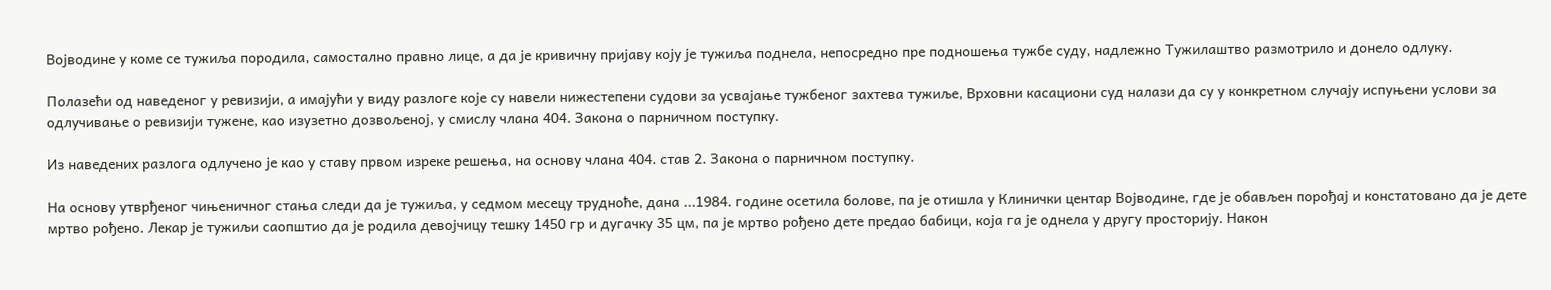Војводине у коме се тужиља породила, самостално правно лице, а да је кривичну пријаву коју је тужиља поднела, непосредно пре подношења тужбе суду, надлежно Тужилаштво размотрило и донело одлуку.

Полазећи од наведеног у ревизији, а имајући у виду разлоге које су навели нижестепени судови за усвајање тужбеног захтева тужиље, Врховни касациони суд налази да су у конкретном случају испуњени услови за одлучивање о ревизији тужене, као изузетно дозвољеној, у смислу члана 404. Закона о парничном поступку.

Из наведених разлога одлучено је као у ставу првом изреке решења, на основу члана 404. став 2. Закона о парничном поступку.

На основу утврђеног чињеничног стања следи да је тужиља, у седмом месецу трудноће, дана ...1984. године осетила болове, па је отишла у Клинички центар Војводине, где је обављен порођај и констатовано да је дете мртво рођено. Лекар је тужиљи саопштио да је родила девојчицу тешку 1450 гр и дугачку 35 цм, па је мртво рођено дете предао бабици, која га је однела у другу просторију. Након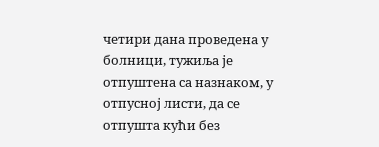четири дана проведена у болници, тужиља је отпуштена са назнаком, у отпусној листи, да се отпушта кући без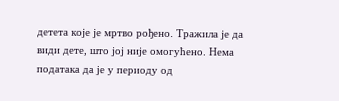детета које је мртво рођено. Тражила је да види дете, што јој није омогућено. Нема података да је у периоду од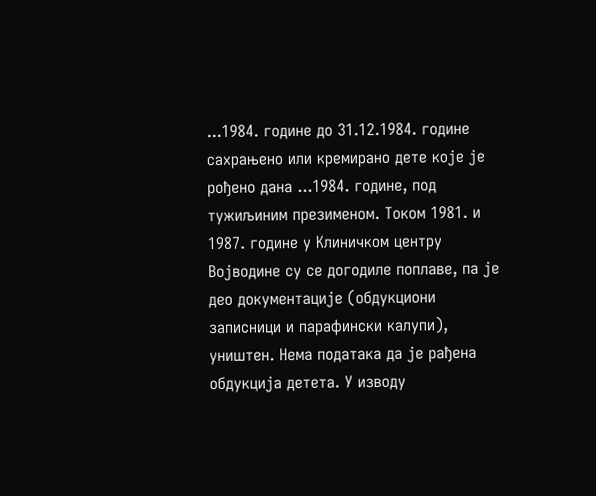...1984. године до 31.12.1984. године сахрањено или кремирано дете које је рођено дана ...1984. године, под тужиљиним презименом. Током 1981. и 1987. године у Клиничком центру Војводине су се догодиле поплаве, па је део документације (обдукциони записници и парафински калупи), уништен. Нема података да је рађена обдукција детета. У изводу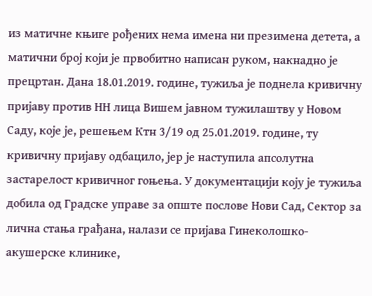из матичне књиге рођених нема имена ни презимена детета, а матични број који је првобитно написан руком, накнадно је прецртан. Дана 18.01.2019. године, тужиља је поднела кривичну пријаву против НН лица Вишем јавном тужилаштву у Новом Саду, које је, решењем Ктн 3/19 од 25.01.2019. године, ту кривичну пријаву одбацило, јер је наступила апсолутна застарелост кривичног гоњења. У документацији коју је тужиља добила од Градске управе за опште послове Нови Сад, Сектор за лична стања грађана, налази се пријава Гинеколошко-акушерске клинике,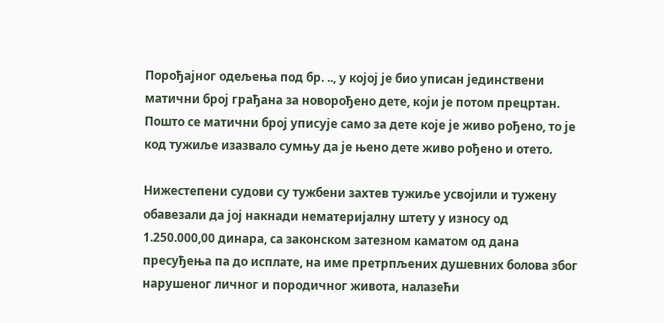Порођајног одељења под бр. .., у којој је био уписан јединствени матични број грађана за новорођено дете, који је потом прецртан. Пошто се матични број уписује само за дете које је живо рођено, то је код тужиље изазвало сумњу да је њено дете живо рођено и отето.

Нижестепени судови су тужбени захтев тужиље усвојили и тужену обавезали да јој накнади нематеријалну штету у износу од 1.250.000,00 динара, са законском затезном каматом од дана пресуђења па до исплате, на име претрпљених душевних болова због нарушеног личног и породичног живота, налазећи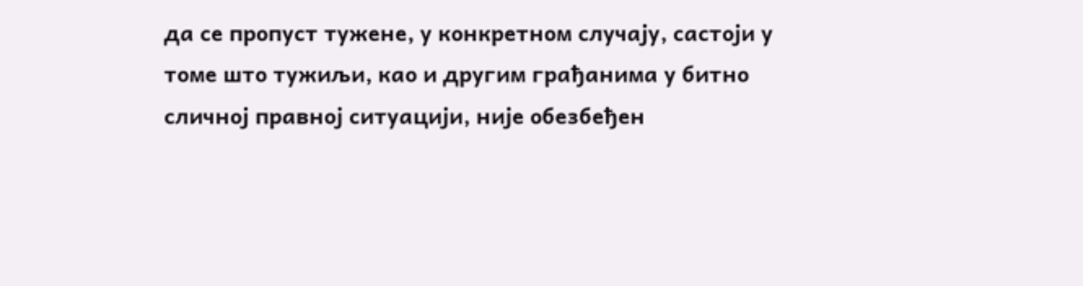да се пропуст тужене, у конкретном случају, састоји у томе што тужиљи, као и другим грађанима у битно сличној правној ситуацији, није обезбеђен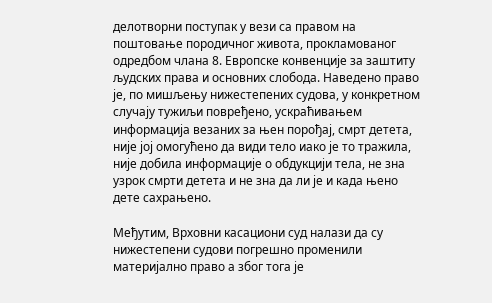делотворни поступак у вези са правом на поштовање породичног живота, прокламованог одредбом члана 8. Европске конвенције за заштиту људских права и основних слобода. Наведено право је, по мишљењу нижестепених судова, у конкретном случају тужиљи повређено, ускраћивањем информација везаних за њен порођај, смрт детета, није јој омогућено да види тело иако је то тражила, није добила информације о обдукцији тела, не зна узрок смрти детета и не зна да ли је и када њено дете сахрањено.

Међутим, Врховни касациони суд налази да су нижестепени судови погрешно променили материјално право а због тога је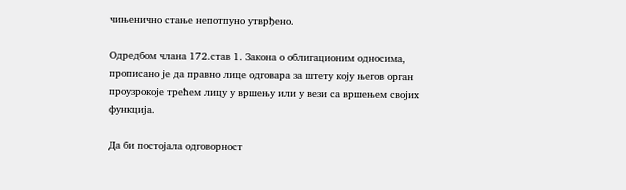чињенично стање непотпуно утврђено.

Одредбом члана 172.став 1. Закона о облигационим односима, прописано је да правно лице одговара за штету коју његов орган проузрокоје трећем лицу у вршењу или у вези са вршењем својих функција.

Да би постојала одговорност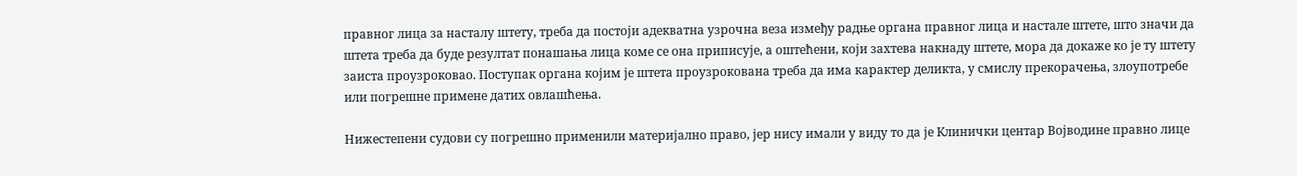правног лица за насталу штету, треба да постоји адекватна узрочна веза између радње органа правног лица и настале штете, што значи да штета треба да буде резултат понашања лица коме се она приписује, а оштећени, који захтева накнаду штете, мора да докаже ко је ту штету заиста проузроковао. Поступак органа којим је штета проузрокована треба да има карактер деликта, у смислу прекорачења, злоупотребе или погрешне примене датих овлашћења.

Нижестепени судови су погрешно применили материјално право, јер нису имали у виду то да је Клинички центар Војводине правно лице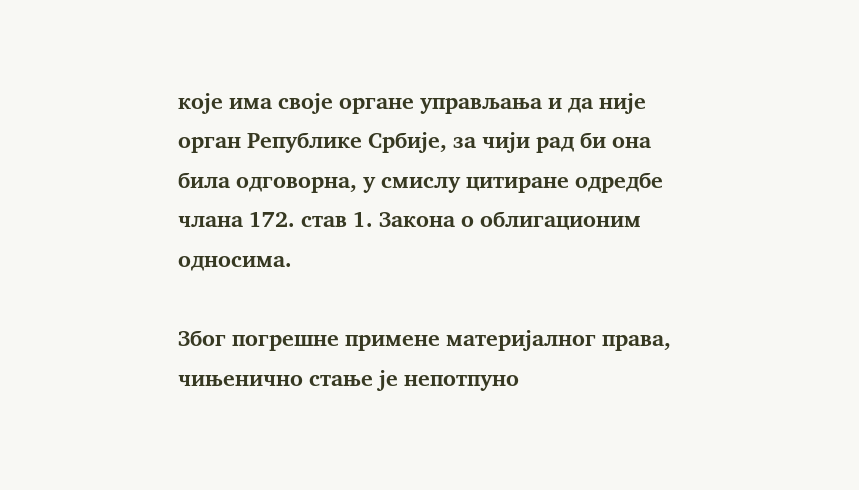које има своје органе управљања и да није орган Републике Србије, за чији рад би она била одговорна, у смислу цитиране одредбе члана 172. став 1. Закона о облигационим односима.

Због погрешне примене материјалног права, чињенично стање је непотпуно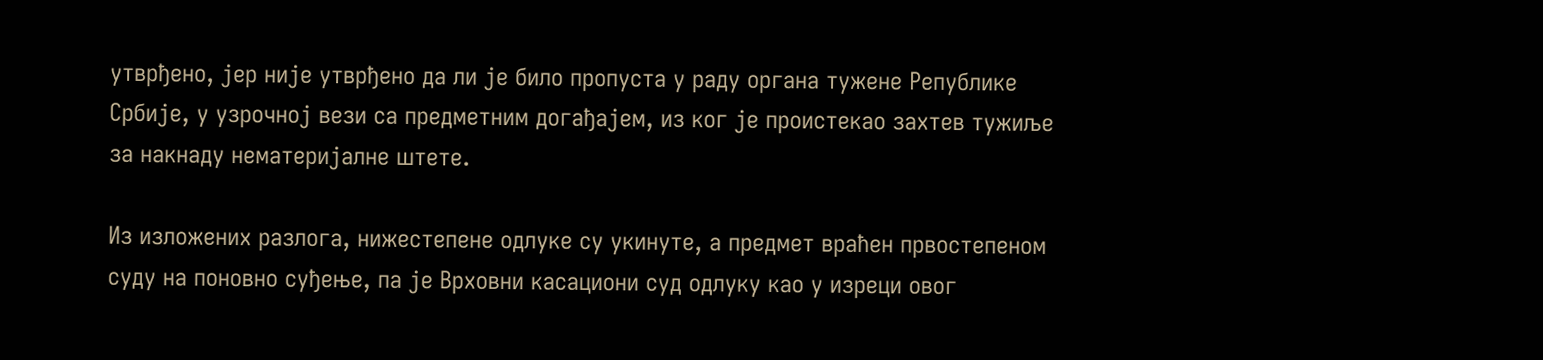утврђено, јер није утврђено да ли је било пропуста у раду органа тужене Републике Србије, у узрочној вези са предметним догађајем, из ког је проистекао захтев тужиље за накнаду нематеријалне штете.

Из изложених разлога, нижестепене одлуке су укинуте, а предмет враћен првостепеном суду на поновно суђење, па је Врховни касациони суд одлуку као у изреци овог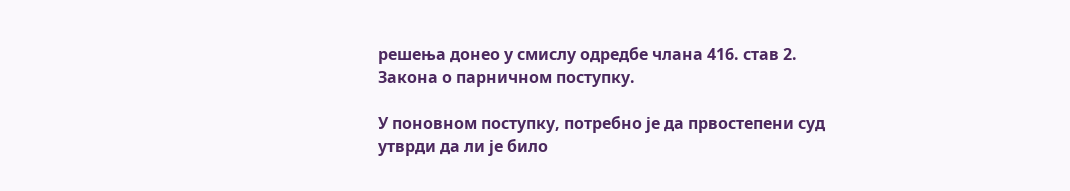решења донео у смислу одредбе члана 416. став 2. Закона о парничном поступку.

У поновном поступку, потребно је да првостепени суд утврди да ли је било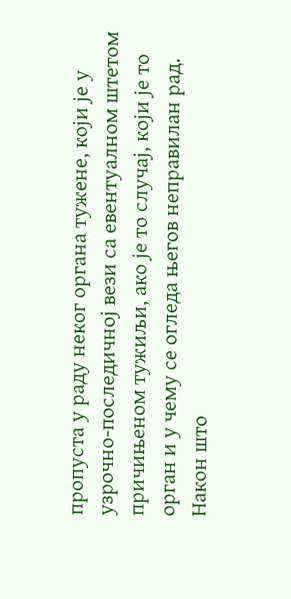пропуста у раду неког органа тужене, који је у узрочно-последичној вези са евентуалном штетом причињеном тужиљи, ако је то случај, који је то орган и у чему се огледа његов неправилан рад. Након што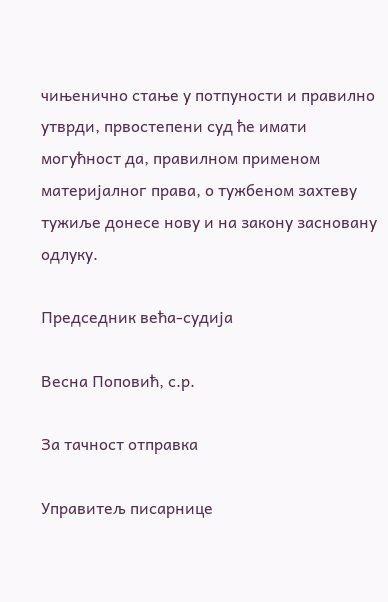чињенично стање у потпуности и правилно утврди, првостепени суд ће имати могућност да, правилном применом материјалног права, о тужбеном захтеву тужиље донесе нову и на закону засновану одлуку.

Председник већа-судија

Весна Поповић, с.р.

За тачност отправка

Управитељ писарнице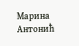Марина Антонић